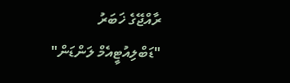ރާއްޖޭގެ ޚަބަރު
"ޑަބްލިއުޓީއެމް ލަންޑަން"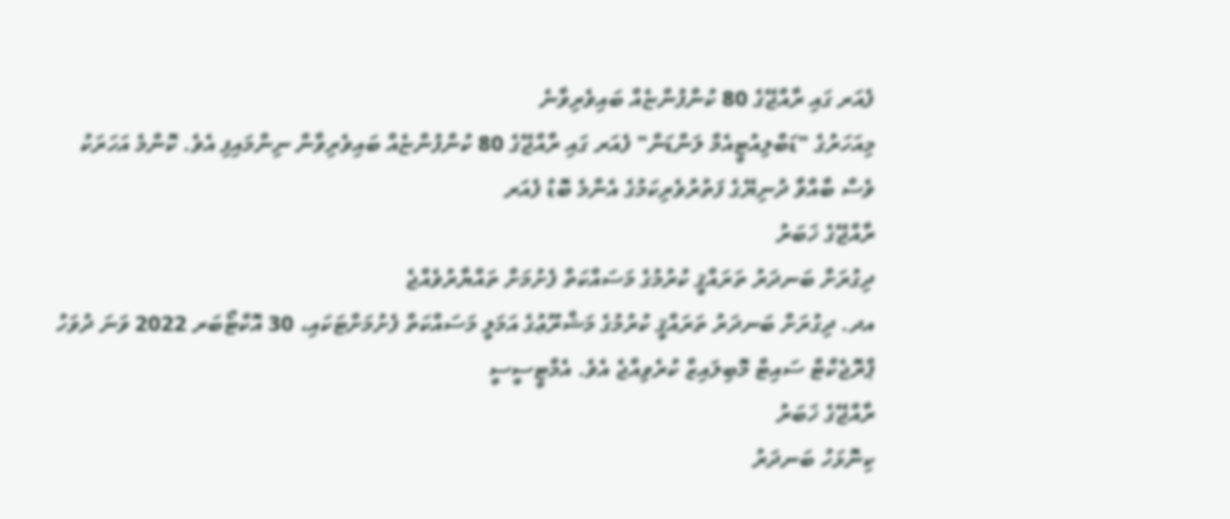ފެއަރ ގައި ރާއްޖޭގެ 80 ކުންފުންޏެއް ބައިވެރިވާނެ
މިއަހަރުގެ "ޑަބްލިއުޓީއެމް ލަންޑަން" ފެއަރ ގައި ރާއްޖޭގެ 80 ކުންފުންޏެއް ބައިވެރިވާން ނިންމައިފި އެވެ. ކޮންމެ އަހަރަކު ވެސް ބާއްވާ ދުނިޔޭގެ ފަތުރުވެރިކަމުގެ އެންމެ ބޮޑު ފެއަރ
ރާއްޖޭގެ ޚަބަރު
ދިގުރަށް ބަނދަރު ތަރައްޤީ ކުރުމުގެ މަސައްކަތް ފެށުމަށް ތައްޔާރުވެއްޖެ
އދ. ދިގުރަށް ބަނދަރު ތަރައްޤީ ކުރުމުގެ މަޝްރޫޢުގެ އަމަލީ މަސައްކަތް ފެށުމަށްޓަކައި، 30 އޮކްޓޯބަރ 2022 ވަނަ ދުވަހު ޕްރޮޖެކްޓް ސައިޓް މޮބިލައިޒް ކުރެވިއްޖެ އެވެ. އެމްޓީސީސީ
ރާއްޖޭގެ ޚަބަރު
ކިނޮޅަހު ބަނދަރު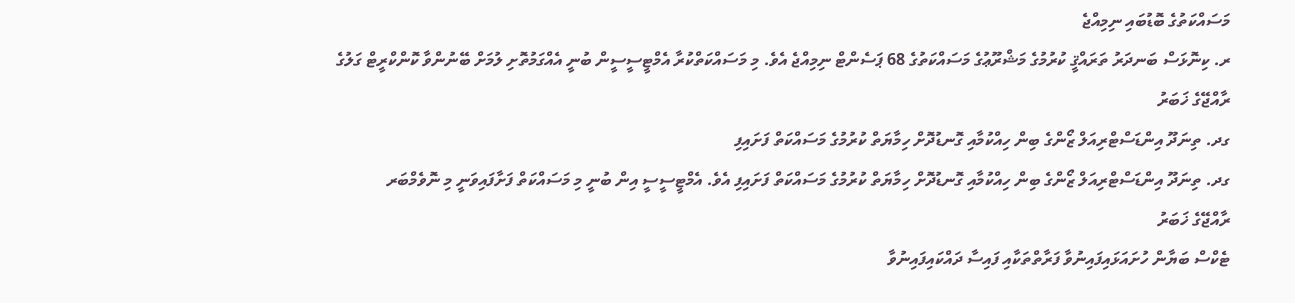މަސައްކަތުގެ ބޮޑުބައި ނިމިއްޖެ
ރ. ކިނޮޅަސް ބަނދަރު ތަރައްޤީ ކުރުމުގެ މަޝްރޫޢުގެ މަސައްކަތުގެ 68 ޕަސެންޓް ނިމިއްޖެ އެވެ. މި މަސައްކަތްކުރާ އެމްޓީސީސީން ބުނީ އެއްގަމުތޮށި ލުމަށް ބޭނުންވާ ކޮންކްރީޓް ގަލުގެ
ރާއްޖޭގެ ޚަބަރު
ގދ. ތިނަދޫ އިންޑަސްޓްރިއަލް ޒޯންގެ ބިން ހިއްކުމާއި ގޮނޑުދޮށް ހިމާޔަތް ކުރުމުގެ މަސައްކަތް ފަށައިފި
ގދ. ތިނަދޫ އިންޑަސްޓްރިއަލް ޒޯންގެ ބިން ހިއްކުމާއި ގޮނޑުދޮށް ހިމާޔަތް ކުރުމުގެ މަސައްކަތް ފަށައިފި އެވެ. އެމްޓީސީސީ އިން ބުނީ މި މަސައްކަތް ފަށާފައިވަނީ މި ނޮވެމްބަރ
ރާއްޖޭގެ ޚަބަރު
ޓެކްސް ބަޔާން ހުށައަޅައިފައިނުވާ ފަރާތްތަކާއި ފައިސާ ދައްކައިފައިނުވާ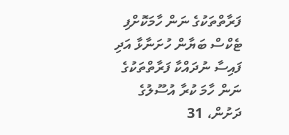ފަރާތްތަކުގެ ނަން ހާމަކޮށްފި
ޓެކްސް ބަޔާން ހުށަނާޅާ އަދި ފައިސާ ނުދައްކާ ފަރާތްތަކުގެ ނަން ހާމަ ކުރާ އުސޫލުގެ ދަށުން، 31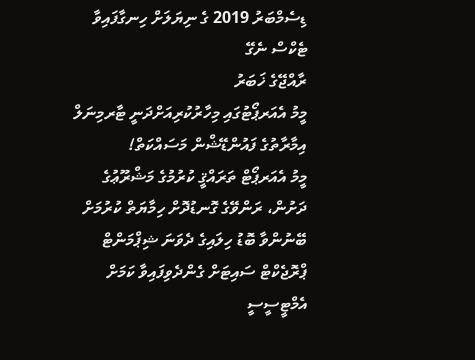ޑިސެމްބަރު 2019 ގެ ނިޔަލަށް ހިނގާފައިވާ ޓެކްސް ނެގޭ
ރާއްޖޭގެ ޚަބަރު
މީމު އެއަރޕޯޓުގައި މިހާރުކުރިއަށްދަނީ ޓާރމިނަލް އިމާރާތުގެ ފައުންޑޭޝްން މަސައްކަތް!
މީމު އެއަރޕޯޓް ތަރައްޤީ ކުރުމުގެ މަޝްރޫޢުގެ ދަށުން، ރަންވޭގެ ގޮނޑުދޮށް ހިމާޔަތް ކުރުމަށް ބޭނުންވާ ބޮޑު ހިލައިގެ ދެވަނަ ޝިޕްމަންޓް ޕްރޮޖެކްޓް ސައިޓަށް ގެންދެވިފައިވާ ކަމަށް އެމްޓީސީސީ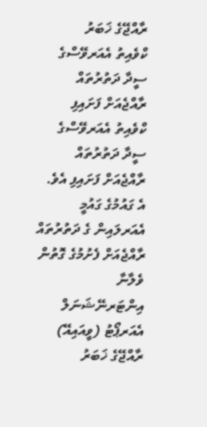ރާއްޖޭގެ ޚަބަރު
ކްވެއިތު އެއަރވޭސްގެ ސީދާ ދަތުރުތައް ރާއްޖެއަށް ފަށައިފި
ކްވެއިތު އެއަރވޭސްގެ ސީދާ ދަތުރުތައް ރާއްޖެއަށް ފަށައިފި އެވެ. އެ ގައުމުގެ ގައުމީ އެއަރލައިން ގެ ދަތުރުތައް ރާއްޖެއަށް ފެށުމުގެ ގޮތުން ވެލާނާ އިންޓަރނޭޝަނަލް އެއަރޕޯޓު (ވީއައިއޭ)
ރާއްޖޭގެ ޚަބަރު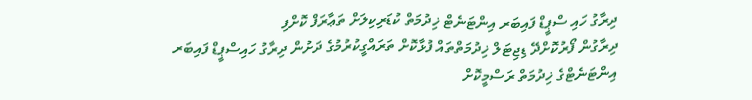ދިރާގު ހައި ސްޕީޑް ފައިބަރ އިންޓަނެޓް ޚިދުމަތް ކުޑަރިކިލަށް ތަޢާރަފް ކޮށްފި
ދިރާގުން ފޯރުކޮށްދޭ ޑިޖިޓަލް ޚިދުމަތްތައް ފުޅާކޮށް ތަރައްގީކުރުމުގެ ދަށުން ދިރާގު ހައިސްޕީޑް ފައިބަރ އިންޓަނެޓްގެ ޚިދުމަތް ރަސްމީކޮށް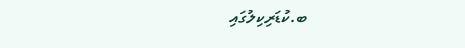ބ.ކުޑަރިކިލުގައި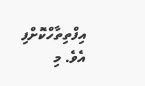އިފްތިތާހްކޮށްފި އެވެ. މި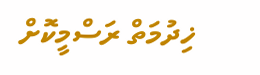ޚިދުމަތް ރަސްމީކޮށް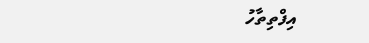އިފްތިތާހު